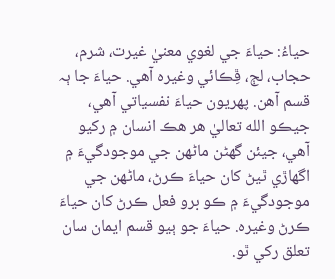حياءُ: حياءَ جي لغوي معنيٰ غيرت، شرم، حجاب، لڄ، ڦِڪائي وغيرہ آهي. حياءَ جا ٻہ قسم آهن. پهريون حياءَ نفسياتي آهي، جيڪو الله تعاليٰ هر هڪ انسان ۾ رکيو آهي، جيئن گهڻن ماڻهن جي موجودگيءَ ۾ اگهاڙي ٿيڻ کان حياءَ ڪرڻ، ماڻهن جي موجودگيءَ ۾ ڪو برو فعل ڪرڻ کان حياءَ ڪرڻ وغيرہ. حياءَ جو ٻيو قسم ايمان سان تعلق رکي ٿو.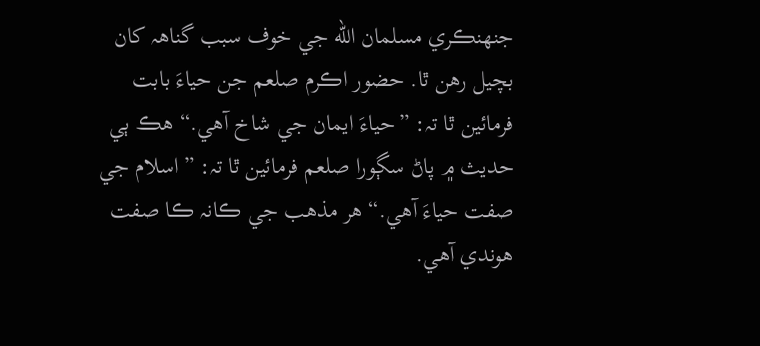جنهنڪري مسلمان الله جي خوف سبب گناھہ کان بچيل رهن ٿا. حضور اڪرم صلعم جن حياءَ بابت فرمائين ٿا تہ: ”حياءَ ايمان جي شاخ آهي.“ هڪ ٻي حديث ۾ پاڻ سڳورا صلعم فرمائين ٿا تہ: ”اسلام جي صفت حياءَ آهي.“ هر مذهب جي ڪانہ ڪا صفت هوندي آهي.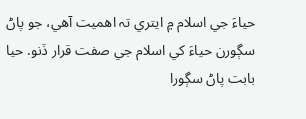حياءَ جي اسلام ۾ ايتري تہ اهميت آهي، جو پاڻ سڳورن حياءَ کي اسلام جي صفت قرار ڏنو. حيا بابت پاڻ سڳورا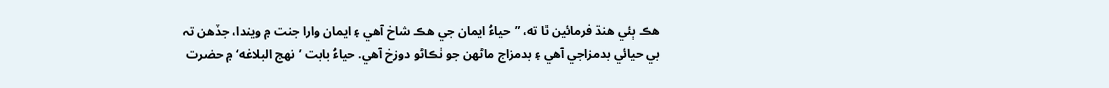هڪ ٻئي هنڌ فرمائين ٿا ته، ”حياءُ ايمان جي هڪ شاخ آهي ۽ ايمان وارا جنت ۾ ويندا، جڏهن تہ بي حيائي بدمزاجي آهي ۽ بدمزاج ماڻهن جو ٺڪاڻو دوزخ آهي. حياءُ بابت ’نهج البلاغه‘ ۾ حضرت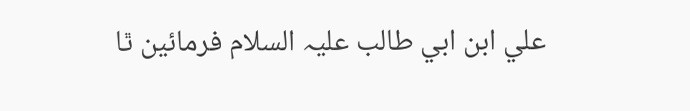علي ابن ابي طالب عليہ السلام فرمائين ٿا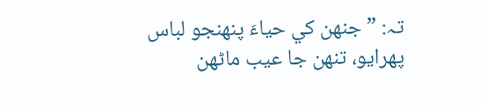تہ: ”جنهن کي حياءَ پنهنجو لباس پهرايو، تنهن جا عيب ماڻهن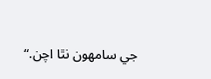جي سامهون نٿا اچن.“